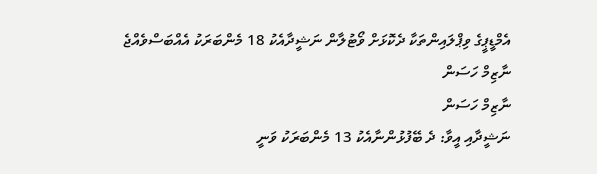އެމްޑީޕީގެ ވިޕްލައިންތަކާ ދެކޮޅަށް ވޯޓުލާން ނަޝީދާއެކު 18 މެންބަރަކު އެއްބަސްވެއްޖެ
ނާޒިމް ހަސަން
ނާޒިމް ހަސަން
ނަޝީދާއި އީވާ: ދެ ބޭފުޅުންނާއެކު 13 މެންބަރަކު ވަނީ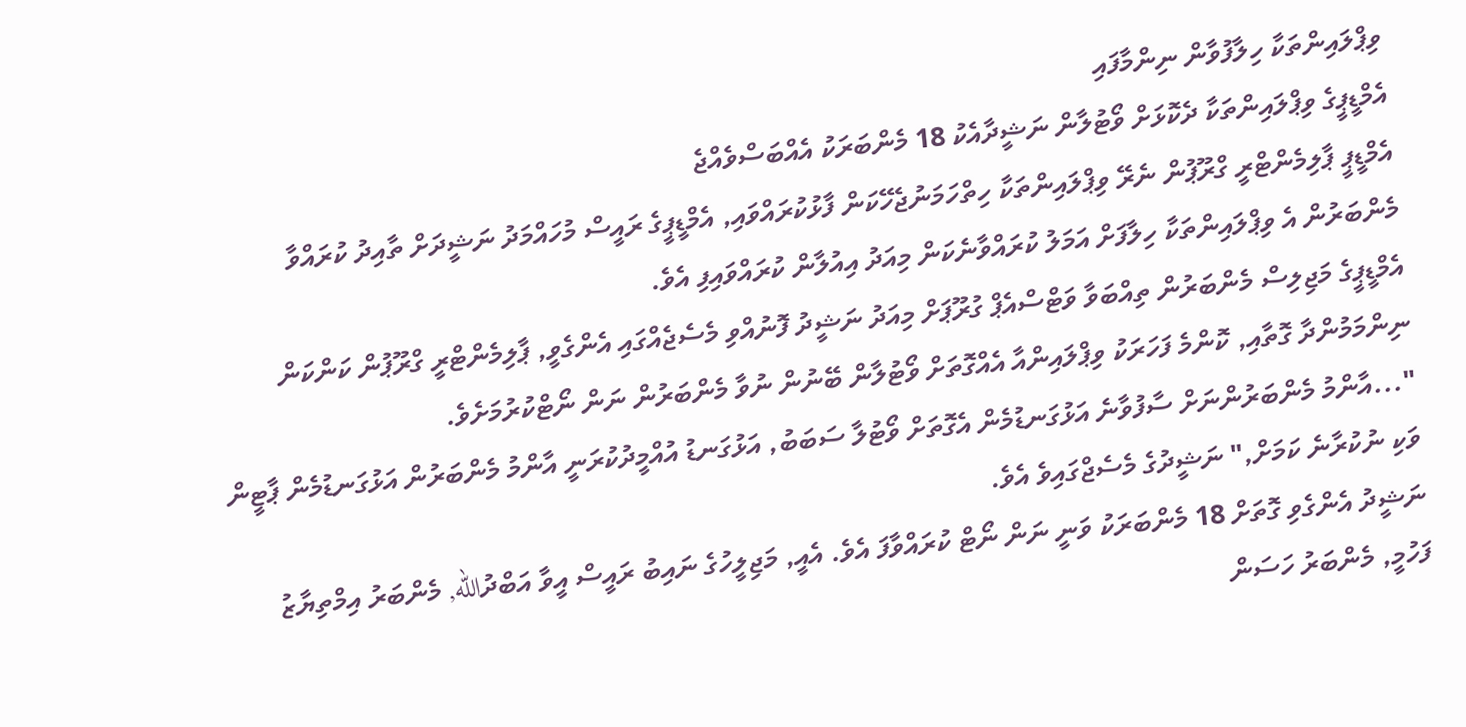ވިޕްލައިންތަކާ ހިލާފުވާން ނިންމާފައި
އެމްޑީޕީގެ ވިޕްލައިންތަކާ ދެކޮޅަށް ވޯޓުލާން ނަޝީދާއެކު 18 މެންބަރަކު އެއްބަސްވެއްޖެ
އެމްޑީޕީ ޕާލިމެންޓްރީ ގްރޫޕުން ނެރޭ ވިޕްލައިންތަކާ ހިތްހަމަނުޖެހޭކަން ފާޅުކުރައްވައި, އެމްޑީޕީގެ ރައީސް މުހައްމަދު ނަޝީދަށް ތާއިދު ކުރައްވާ މެންބަރުން އެ ވިޕްލައިންތަކާ ހިލާފަށް އަމަލު ކުރައްވާނެކަން މިއަދު އިއުލާން ކުރައްވައިފި އެވެ.
އެމްޑީޕީގެ މަޖިލިސް މެންބަރުން ތިއްބަވާ ވަޓްސްއެޕް ގުރޫޕަށް މިއަދު ނަޝީދު ފޮނުއްވި މެސެޖެއްގައި އެންގެވީ, ޕާލިމެންޓްރީ ގްރޫޕުން ކަންކަން ނިންމަމުންދާ ގޮތާއި, ކޮންމެ ފަހަރަކު ވިޕްލައިންއާ އެއްގޮތަށް ވޯޓުލާން ބޭނުން ނުވާ މެންބަރުން ނަން ނޯޓްކުރުމަށެވެ.
"...އާންމު މެންބަރުންނަށް ސާފުވާނެ އަޅުގަނޑުމެން އެގޮތަށް ވޯޓުލާ ސަބަބު, އަޅުގަނޑު އުއްމީދުކުރަނީ އާންމު މެންބަރުން އަޅުގަނޑުމެން ޕާޓީން ވަކި ނުކުރާނެ ކަމަށް," ނަޝީދުގެ މެސެޖްގައިވެ އެވެ.
ނަޝީދު އެންގެވި ގޮތަށް 18 މެންބަރަކު ވަނީ ނަން ނޯޓް ކުރައްވާފަ އެވެ. އެއީ, މަޖިލީހުގެ ނައިބު ރައީސް އީވާ އަބްދުالله, މެންބަރު އިމްތިޔާޒު ފަހުމީ, މެންބަރު ހަސަން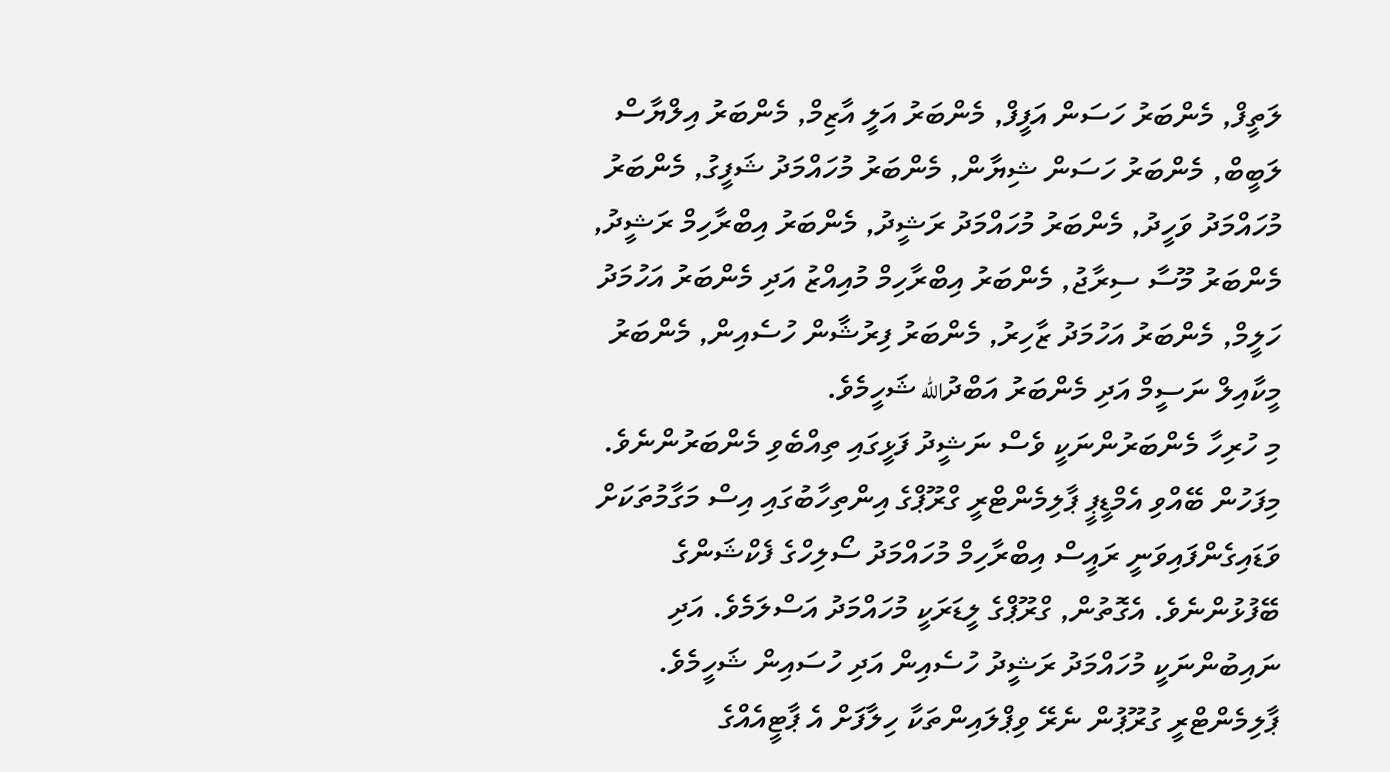ލަތީފް, މެންބަރު ހަސަން އަފީފް, މެންބަރު އަލީ އާޒިމް, މެންބަރު އިލްޔާސް ލަބީބް, މެންބަރު ހަސަން ޝިޔާން, މެންބަރު މުހައްމަދު ޝަފީގު, މެންބަރު މުހައްމަދު ވަހީދު, މެންބަރު މުހައްމަދު ރަޝީދު, މެންބަރު އިބްރާހިމް ރަޝީދު, މެންބަރު މޫސާ ސިރާޖު, މެންބަރު އިބްރާހިމް މުއިއްޒު އަދި މެންބަރު އަހުމަދު ހަލީމް, މެންބަރު އަހުމަދު ޒާހިރު, މެންބަރު ފިރުޝާން ހުސެއިން, މެންބަރު މީކާއިލް ނަސީމް އަދި މެންބަރު އަބްދުالله ޝަހީމެވެ.
މި ހުރިހާ މެންބަރުންނަކީ ވެސް ނަޝީދު ފަޅީގައި ތިއްބެވި މެންބަރުންނެވެ. މިފަހުން ބޭއްވި އެމްޑީޕީ ޕާލިމެންޓްރީ ގްރޫޕްގެ އިންތިހާބުގައި އިސް މަގާމުތަކަށް ވަޑައިގެންފައިވަނީ ރައީސް އިބްރާހިމް މުހައްމަދު ސޯލިހްގެ ފެކްޝަންގެ ބޭފުޅުންނެވެ. އެގޮތުން, ގްރޫޕްގެ ލީޑަރަކީ މުހައްމަދު އަސްލަމެވެ. އަދި ނައިބުންނަކީ މުހައްމަދު ރަޝީދު ހުސެއިން އަދި ހުސައިން ޝަހީމެވެ.
ޕާލިމެންޓްރީ ގުރޫޕުން ނެރޭ ވިޕްލައިންތަކާ ހިލާފަށް އެ ޕާޓީއެއްގެ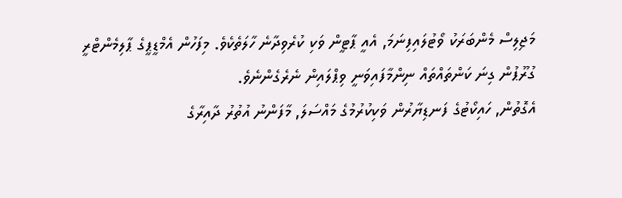މަޖިލިސް މެންބަރަކު ވޯޓުލައިފިނަމަ, އެއީ ޕާޓީން ވަކި ކުރެވިދާނެ ހާލަތެކެވެ. މިފަހުން އެމްޑީޕީގެ ޕާލިމެންޓްރީ ގުރޫޕުން ގިނަ ކަންތައްތައް ނިންމާފައިވަނީ ވިޕްލައިން ނެރެގެންނެވެ.
އެގޮތުން, ހައިކޯޓުގެ ފަނޑިޔާރުން ވަކިކުރުމުގެ މައްސަލަ, މާފަންނު އުތުރު ދާއިރާގެ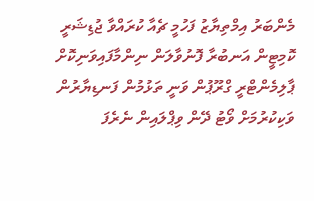މެންބަރު އިމްތިޔާޒު ފަހުމީ ޗެއާ ކުރައްވާ ޖުޑިޝަރީ ކޮމިޓީން އަނބުރާ ފޮނުވާލަން ނިންމާފައިވަނިކޮށް ޕާލިމެންޓްރީ ގްރޫޕުން ވަނީ ތަޅުމުން ފަނޑިޔާރުން ވަކިކުރުމަށް ވޯޓު ދޭން ވިޕްލައިން ނެރެފަ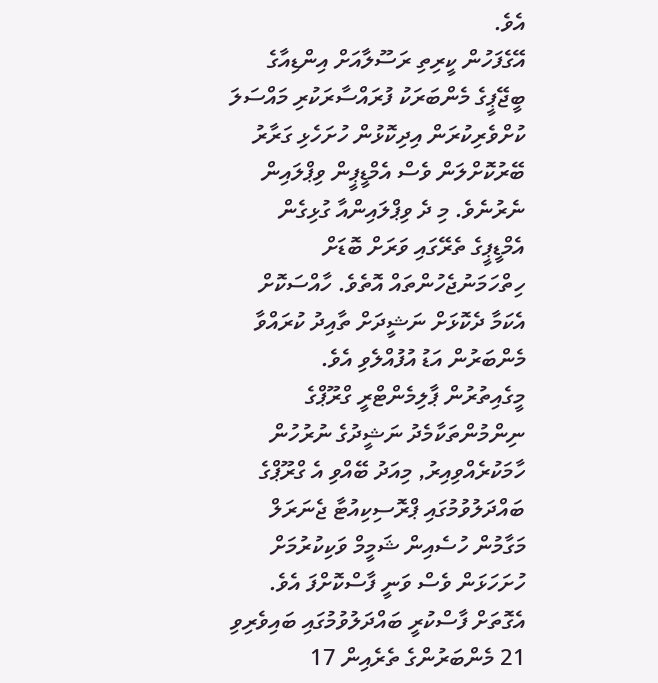އެވެ.
އޭގެފަހުން ކީރިތި ރަސޫލާއަށް އިންޑިއާގެ ބީޖޭޕީގެ މެންބަރަކު ފުރައްސާރަކުރި މައްސަލަ ކުށްވެރިކުރަން އިދިކޮޅުން ހުށަހެޅި ގަރާރު ބޭރުކޮށްލަން ވެސް އެމްޑީޕީން ވިޕްލައިން ނެރުނެވެ. މި ދެ ވިޕްލައިންއާ ގުޅިގެން އެމްޑީޕީގެ ތެރޭގައި ވަރަށް ބޮޑަށް ހިތްހަމަނުޖެހުންތައް އޮތެވެ. ހާއްސަކޮށް އެކަމާ ދެކޮޅަށް ނަޝީދަށް ތާއިދު ކުރައްވާ މެންބަރުން އަޑު އުފުއްލެވި އެވެ.
މީގެއިތުރުން ޕާލިމެންޓްރީ ގްރޫޕްގެ ނިންމުންތަކާމެދު ނަޝީދުގެ ނުރުހުން ހާމަކުރެއްވިއިރު, މިއަދު ބޭއްވި އެ ގްރޫޕްގެ ބައްދަލުވުމުގައި ޕްރޮސިކިއުޓާ ޖެނަރަލް މަގާމުން ހުސެއިން ޝަމީމް ވަކިކުރުމަށް ހުށަހަޅަން ވެސް ވަނީ ފާސްކޮށްފަ އެވެ. އެގޮތަށް ފާސްކުރީ ބައްދަލުވުމުގައި ބައިވެރިވި 21 މެންބަރުންގެ ތެރެއިން 17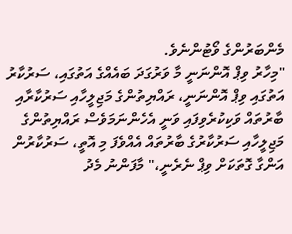މެންބަރުންގެ ވޯޓުންނެވެ.
"މިހާރު ވިޕް އޮންނަނީ މާ ވަރުގަދަ ބައެއްގެ އަތުގައި، ސަރުކާރު އަތުގައި ވިޕް އޮންނަނީ، ރައްޔިތުންގެ މަޖިލީހާއި ސަރުކާރާއި ބާރުތައް ވަކިކުރެވިފައި ވަނީ އެހެންނަމަވެސް ރައްޔިތުންގެ މަޖިލީހާއި ސަރުކާރުގެ ބާރުތައް އެއްވެފަ މި އޮތީ، ސަރުކާރުން އަންގާ ގޮތަކަށް ވިޕް ނެރެނީ،" މާފަންނު މެދު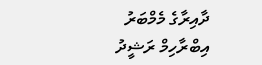ދާއިރާގެ މެމްބަރު އިބްރާހިމް ރަޝީދު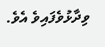ވިދާޅުވެފައިވެ އެވެ.